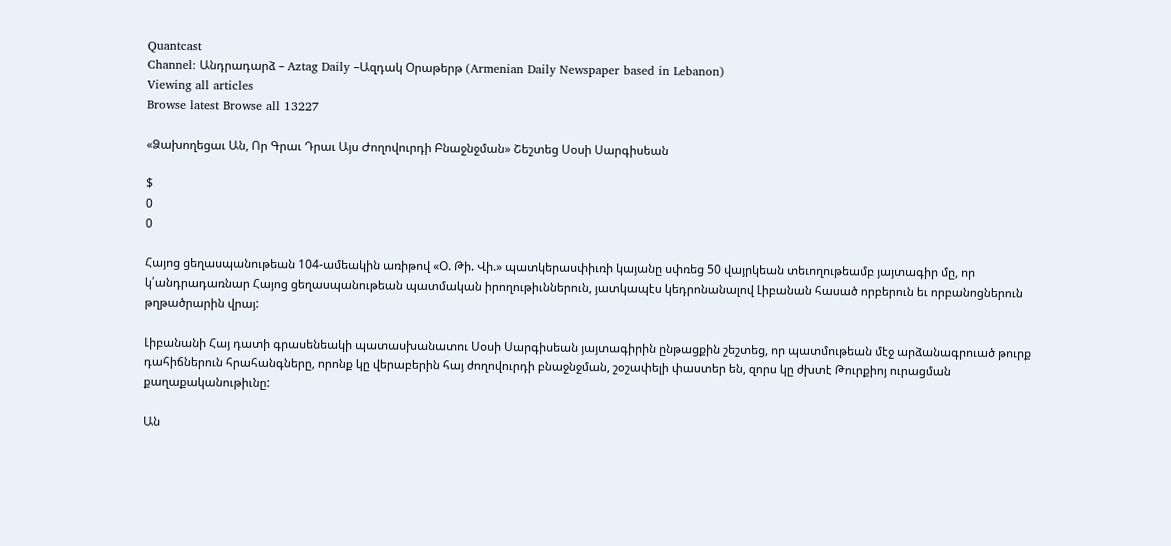Quantcast
Channel: Անդրադարձ – Aztag Daily –Ազդակ Օրաթերթ (Armenian Daily Newspaper based in Lebanon)
Viewing all articles
Browse latest Browse all 13227

«Ձախողեցաւ Ան, Որ Գրաւ Դրաւ Այս Ժողովուրդի Բնաջնջման» Շեշտեց Սօսի Սարգիսեան

$
0
0

Հայոց ցեղասպանութեան 104-ամեակին առիթով «Օ. Թի. Վի.» պատկերասփիւռի կայանը սփռեց 50 վայրկեան տեւողութեամբ յայտագիր մը, որ կ՛անդրադառնար Հայոց ցեղասպանութեան պատմական իրողութիւններուն, յատկապէս կեդրոնանալով Լիբանան հասած որբերուն եւ որբանոցներուն թղթածրարին վրայ:

Լիբանանի Հայ դատի գրասենեակի պատասխանատու Սօսի Սարգիսեան յայտագիրին ընթացքին շեշտեց, որ պատմութեան մէջ արձանագրուած թուրք դահիճներուն հրահանգները, որոնք կը վերաբերին հայ ժողովուրդի բնաջնջման, շօշափելի փաստեր են, զորս կը ժխտէ Թուրքիոյ ուրացման քաղաքականութիւնը:

Ան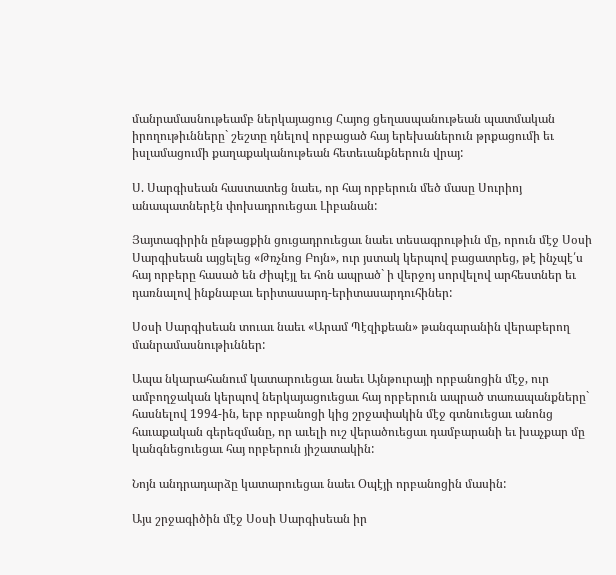մանրամասնութեամբ ներկայացուց Հայոց ցեղասպանութեան պատմական իրողութիւնները` շեշտը դնելով որբացած հայ երեխաներուն թրքացումի եւ իսլամացումի քաղաքականութեան հետեւանքներուն վրայ:

Ս. Սարգիսեան հաստատեց նաեւ, որ հայ որբերուն մեծ մասը Սուրիոյ անապատներէն փոխադրուեցաւ Լիբանան:

Յայտագիրին ընթացքին ցուցադրուեցաւ նաեւ տեսագրութիւն մը, որուն մէջ Սօսի Սարգիսեան այցելեց «Թռչնոց Բոյն», ուր յստակ կերպով բացատրեց, թէ ինչպէ՛ս հայ որբերը հասած են Ժիպէյլ եւ հոն ապրած` ի վերջոյ սորվելով արհեստներ եւ դառնալով ինքնաբաւ երիտասարդ-երիտասարդուհիներ:

Սօսի Սարգիսեան տուաւ նաեւ «Արամ Պէզիքեան» թանգարանին վերաբերող մանրամասնութիւններ:

Ապա նկարահանում կատարուեցաւ նաեւ Այնթուրայի որբանոցին մէջ, ուր ամբողջական կերպով ներկայացուեցաւ հայ որբերուն ապրած տառապանքները` հասնելով 1994-ին, երբ որբանոցի կից շրջափակին մէջ գտնուեցաւ անոնց հաւաքական գերեզմանը, որ աւելի ուշ վերածուեցաւ դամբարանի եւ խաչքար մը կանգնեցուեցաւ հայ որբերուն յիշատակին:

Նոյն անդրադարձը կատարուեցաւ նաեւ Օպէյի որբանոցին մասին:

Այս շրջագիծին մէջ Սօսի Սարգիսեան իր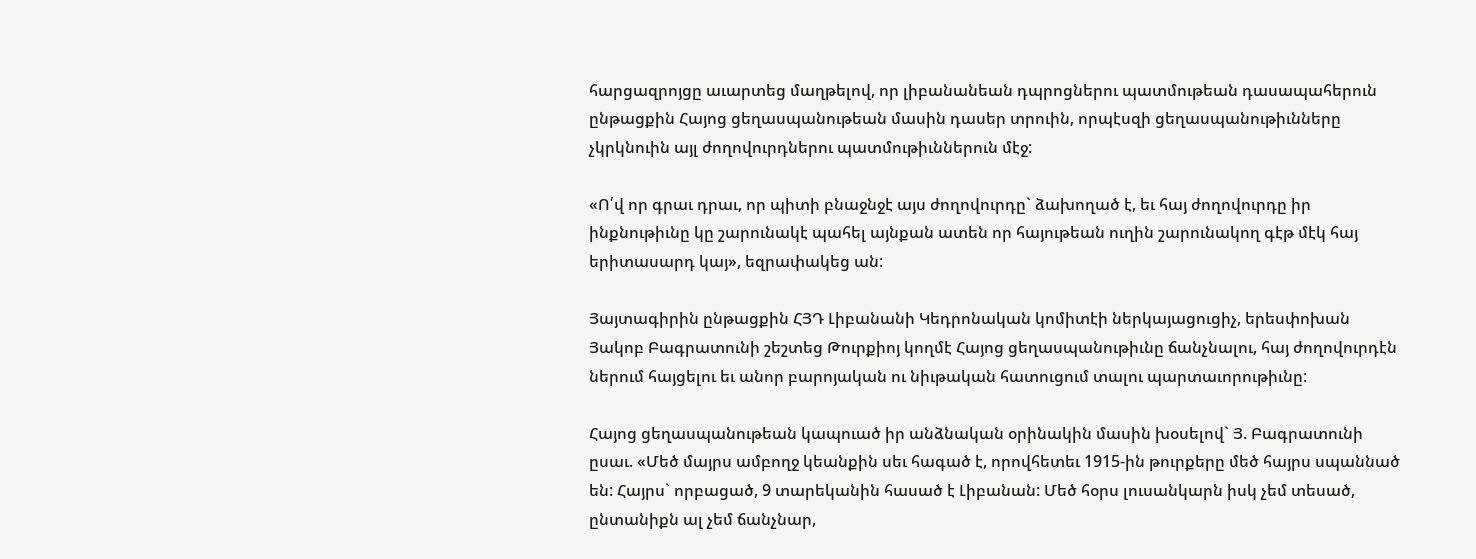հարցազրոյցը աւարտեց մաղթելով, որ լիբանանեան դպրոցներու պատմութեան դասապահերուն ընթացքին Հայոց ցեղասպանութեան մասին դասեր տրուին, որպէսզի ցեղասպանութիւնները չկրկնուին այլ ժողովուրդներու պատմութիւններուն մէջ:

«Ո՛վ որ գրաւ դրաւ, որ պիտի բնաջնջէ այս ժողովուրդը` ձախողած է, եւ հայ ժողովուրդը իր ինքնութիւնը կը շարունակէ պահել այնքան ատեն որ հայութեան ուղին շարունակող գէթ մէկ հայ երիտասարդ կայ», եզրափակեց ան:

Յայտագիրին ընթացքին ՀՅԴ Լիբանանի Կեդրոնական կոմիտէի ներկայացուցիչ, երեսփոխան Յակոբ Բագրատունի շեշտեց Թուրքիոյ կողմէ Հայոց ցեղասպանութիւնը ճանչնալու, հայ ժողովուրդէն ներում հայցելու եւ անոր բարոյական ու նիւթական հատուցում տալու պարտաւորութիւնը:

Հայոց ցեղասպանութեան կապուած իր անձնական օրինակին մասին խօսելով` Յ. Բագրատունի ըսաւ. «Մեծ մայրս ամբողջ կեանքին սեւ հագած է, որովհետեւ 1915-ին թուրքերը մեծ հայրս սպաննած են: Հայրս` որբացած, 9 տարեկանին հասած է Լիբանան: Մեծ հօրս լուսանկարն իսկ չեմ տեսած, ընտանիքն ալ չեմ ճանչնար,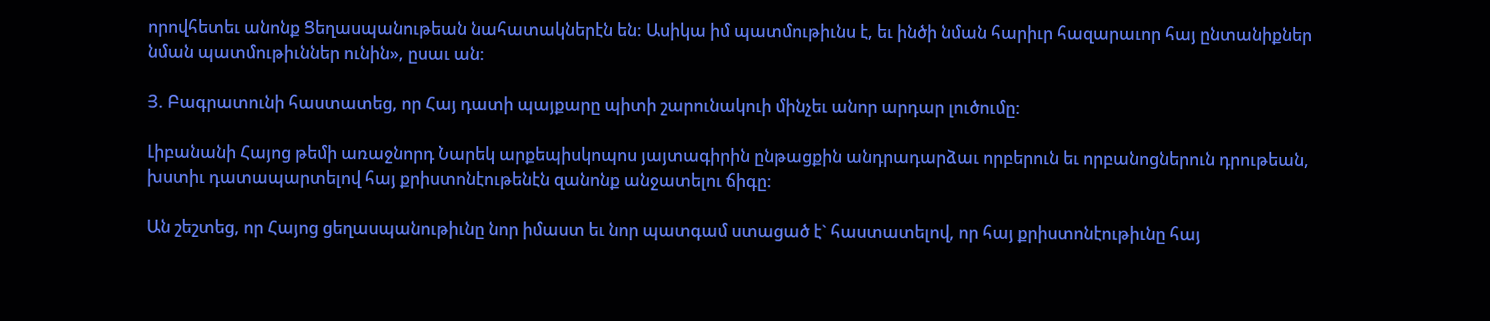որովհետեւ անոնք Ցեղասպանութեան նահատակներէն են: Ասիկա իմ պատմութիւնս է, եւ ինծի նման հարիւր հազարաւոր հայ ընտանիքներ նման պատմութիւններ ունին», ըսաւ ան:

Յ. Բագրատունի հաստատեց, որ Հայ դատի պայքարը պիտի շարունակուի մինչեւ անոր արդար լուծումը:

Լիբանանի Հայոց թեմի առաջնորդ Նարեկ արքեպիսկոպոս յայտագիրին ընթացքին անդրադարձաւ որբերուն եւ որբանոցներուն դրութեան, խստիւ դատապարտելով հայ քրիստոնէութենէն զանոնք անջատելու ճիգը:

Ան շեշտեց, որ Հայոց ցեղասպանութիւնը նոր իմաստ եւ նոր պատգամ ստացած է` հաստատելով, որ հայ քրիստոնէութիւնը հայ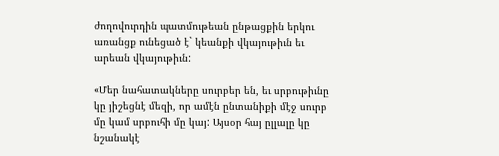ժողովուրդին պատմութեան ընթացքին երկու առանցք ունեցած է` կեանքի վկայութիւն եւ արեան վկայութիւն:

«Մեր նահատակները սուրբեր են, եւ սրբութիւնը կը յիշեցնէ մեզի, որ ամէն ընտանիքի մէջ սուրբ մը կամ սրբուհի մը կայ: Այսօր հայ ըլլալը կը նշանակէ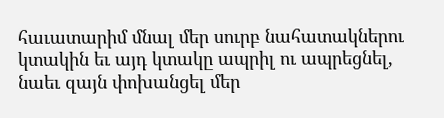հաւատարիմ մնալ մեր սուրբ նահատակներու կտակին եւ այդ կտակը ապրիլ ու ապրեցնել, նաեւ զայն փոխանցել մեր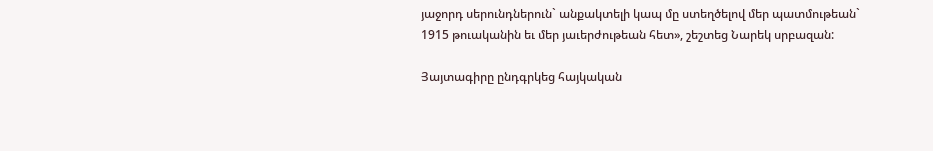յաջորդ սերունդներուն` անքակտելի կապ մը ստեղծելով մեր պատմութեան` 1915 թուականին եւ մեր յաւերժութեան հետ», շեշտեց Նարեկ սրբազան:

Յայտագիրը ընդգրկեց հայկական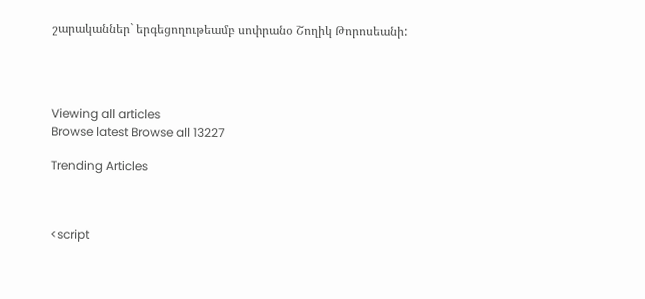շարականներ` երգեցողութեամբ սոփրանօ Շողիկ Թորոսեանի:




Viewing all articles
Browse latest Browse all 13227

Trending Articles



<script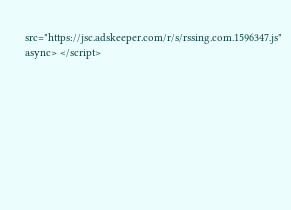src="https://jsc.adskeeper.com/r/s/rssing.com.1596347.js" async> </script>